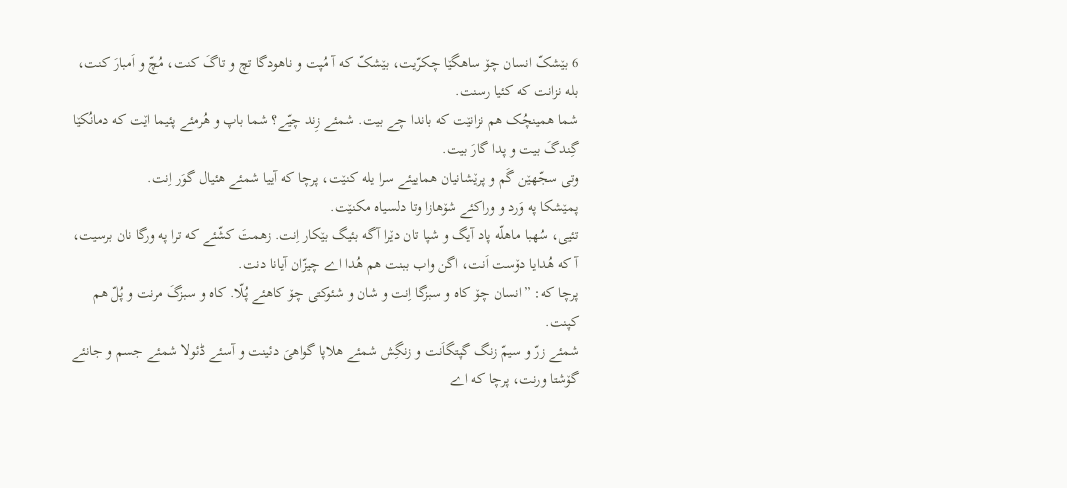6 بێشکّ انسان چۆ ساهگێا چکرّیت، بێشکّ که آ مُپت و ناهودگا تچ و تاگَ کنت، مُچّ و اَمبارَ کنت، بله نزانت که کئیا رسنت.
شما همینچُک هم نزانێت که باندا چے بیت. شمئے زِند چیّے؟ شما باپ و هُرمئے پئیما اێت که دمانُکێا گِندگَ بیت و پدا گارَ بیت.
وتی سجّهێن گَم و پرێشانیان هماییئے سرا یله کنێت، پرچا که آییا شمئے هئیال گوَر اِنت.
پمێشکا په وَرد و وراکئے شۆهازا وتا دلسیاه مکنێت.
تئیی، سُهبا ماهلّه پاد آیگ و شپا تان دێرا آگه بئیگ بێکار اِنت. زهمتَ کشّئے که ترا په ورگا نان برسیت، آ که هُدایا دۆست اَنت، اگن واب ببنت هم هُدا اے چیزّان آیانا دنت.
پرچا که: ”انسان چۆ کاه و سبزگا اِنت و شان و شئوکتی چۆ کاهئے پُلّا. کاه و سبزگَ مرنت و پُلّ هم کپنت.
شمئے زرّ و سیمّ زنگ گپتگاَنت و زنگِش شمئے هلاپا گواهیَ دئینت و آسئے ڈئولا شمئے جسم و جانئے گۆشتا ورنت، پرچا که اے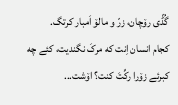گُڈّی رۆچان، زرّ و مالۆ اَمبار کرتگ.
کجام انسان اِنت که مرکَ نگندیت، کئے چه کبرئے زۆرا رکِّتَ کنت؟ اۆشت...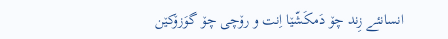انسانئے زِند چۆ دَمکَشّێا اِنت و رۆچی چۆ گوَزۆکێن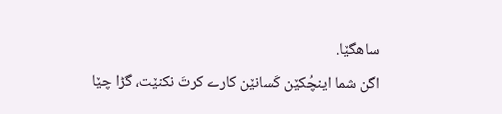ساهگێا.
اگن شما اینچُکێن کَسانێن کارے کرتَ نکنێت، گڑا چێا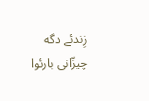زِندئے دگه چیزّانی بارئوا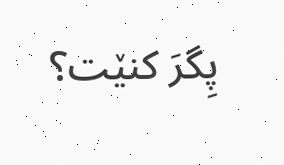پِگرَ کنێت؟